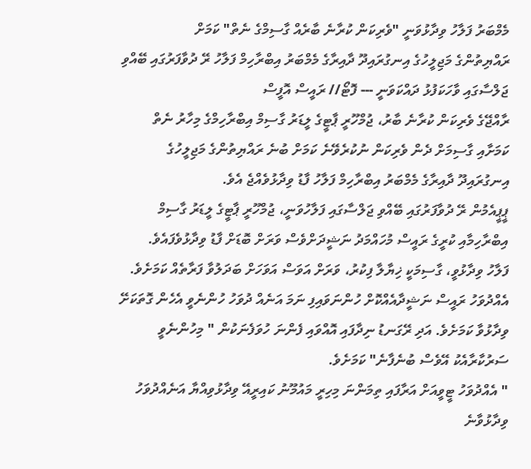މެމްބަރު ފަލާހު ވިދާޅުވަނީ "ވެރިކަން ކުރާނެ ބާރެއް ގާސިމްގެ ނެތް" ކަމަށް
ރައްޔިތުންގެ މަޖިލީހުގެ އިނގުރައިދޫ ދާއިރާގެ މެމްބަރު އިބްރާހިމް ފަލާހު ރޭ ދުވާފަރުގައި ބޭއްވި ޖަލްސާގައި ވާހަކަފުޅު ދައްކަވަނީ --- ފޮޓޯ// ރައީސް އޮފީސް
ރާއްޖޭގެ ވެރިކަން ކުރާނެ ބާރު، ޖުމްހޫރީ ޕާޓީގެ ލީޑަރު ގާސިމް އިބްރާހިމްގެ މިހާރު ނެތް ކަމަށާއި ގާސިމަށް ދެން ވެރިކަން ނުކުރެވޭނެ ކަމަށް ބުނެ ރައްޔިތުންގެ މަޖިލީހުގެ އިނގުރައިދޫ ދާއިރާގެ މެމްބަރު އިބްރާހިމް ފަލާހު ފާޑު ވިދާޅުވެއްޖެ އެވެ.
ޕީޕީއެމުން ރޭ ދުވާފަރުގައި ބޭއްވި ޖަލްސާގައި ފަލާހުވަނީ، ޖުމްހޫރީ ޕާޓީގެ ލީޑަރު ގާސިމް އިބްރާހިމާއި ކުރީގެ ރައީސް މުހައްމަދު ނަޝީދަށްވެސް ވަރަށް ބޮޑަށް ފާޑު ވިދާޅުވެފައެވެ.
ފަލާހު ވިދާޅުވީ، ގާސިމަކީ ޚިޔާލާ ފިކުރު، ވަރަށް އަވަސް އަވަހަށް ބަދަލުވާ ފަރާތެއް ކަމަށެވެ. އެއްދުވަހު ރައީސް ނަޝީދާއެއްކޮށް ހުންނަވައިފި ނަމަ އަނެއް ދުވަހު ހުންނެވީ އެހެން ގޮތަކަށޭ ވިދާޅުވާ ކަމަށެވެ. އަދި ރޭގަނޑު ނިދާފައި އޮއްވައި ފެންނަ ހުވަފެނަކުން " މިހުންނެވީ ސަރުކާރާއެކު އޭވެސް ބުނެފާނެ" ކަމަށެވެ.
" އެއްދުވަހު ޓީވީއަށް އަރާފައި ތިމަންނަ މިހިރީ މައުމޫނު ކައިރީއޭ ވިދާޅުވިއްޔާ އަނެއްދުވަހު ވިދާޅުވާނެ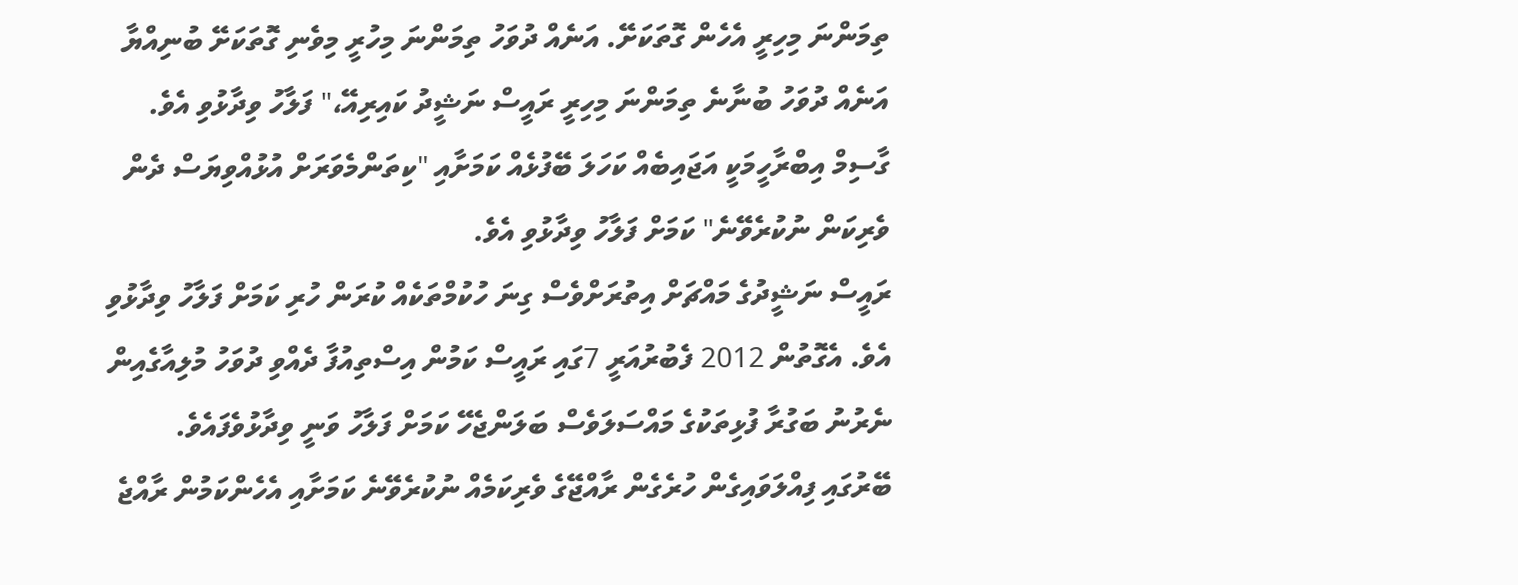ތިމަންނަ މިހިރީ އެހެން ގޮތަކަށޭ. އަނެއް ދުވަހު ތިމަންނަ މިހުރީ މިވެނި ގޮތަކަށޭ ބުނިއްޔާ އަނެއް ދުވަހު ބުނާނެ ތިމަންނަ މިހިރީ ރައީސް ނަޝީދު ކައިރިއޭ،" ފަލާހު ވިދާޅުވި އެވެ.
ގާސިމް އިބްރާހީމަކީ އަޖައިބެއް ކަހަލަ ބޭފުޅެއް ކަމަށާއި "ކިތަންމެވަރަށް އުޅުއްވިޔަސް ދެން ވެރިކަން ނުކުރެވޭނެ" ކަމަށް ފަލާހު ވިދާޅުވި އެވެ.
ރައީސް ނަޝީދުގެ މައްޗަށް އިތުރަށްވެސް ގިނަ ހުކުމްތަކެއް ކުރަން ހުރި ކަމަށް ފަލާހު ވިދާޅުވި އެވެ. އެގޮތުން 2012 ފެބުރުއަރީ 7ގައި ރައީސް ކަމުން އިސްތިއުފާ ދެއްވި ދުވަހު މުލިއާގެއިން ނެރުނު ބަގުރާ ފުޅިތަކުގެ މައްސަލަވެސް ބަލަންޖެހޭ ކަމަށް ފަލާހު ވަނީ ވިދާޅުވެފައެވެ.
ބޭރުގައި ފިއްލަވައިގެން ހުރެގެން ރާއްޖޭގެ ވެރިކަމެއް ނުކުރެވޭނެ ކަމަށާއި އެހެންކަމުން ރާއްޖެ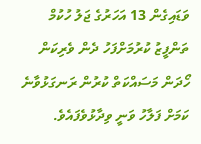ވަޑައިގެން 13 އަހަރުގެ ޖަލު ހުކުމް ތަންފީޒު ކުރުމަށްފަހު ދެން ވެރިކަން ހޯދަން މަސައްކަތް ކުރުން ރަނގަޅުވާނެ ކަމަށް ފަލާހު ވަނީ ވިދާޅުވެފައެވެ.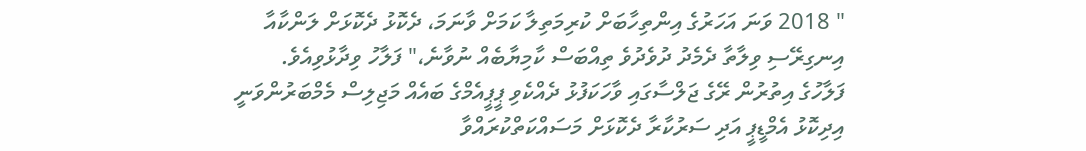" 2018 ވަނަ އަހަރުގެ އިންތިހާބަށް ކުރިމަތިލާ ކަމަށް ވާނަމަ، ދެކޮޅު ދެކޮޅަށް ލަންކާއާ އިނގިރޭސި ވިލާތާ ދެމެދު ދުވެދުވެ ތިއްބަސް ކާމިޔާބެއް ނުވާނެ،" ފަލާހު ވިދާޅުވިއެވެ.
ފަލާހުގެ އިތުރުން ރޭގެ ޖަލްސާގައި ވާހަކަފުޅު ދެއްކެވި ޕީޕީއެމްގެ ބައެއް މަޖިލިސް މެމްބަރުންވަނީ އިދިކޮޅު އެމްޑީޕީ އަދި ސަރުކާރާ ދެކޮޅަށް މަސައްކަތްކުރައްވާ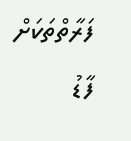ފަރާތްތަކަށް ފާޑު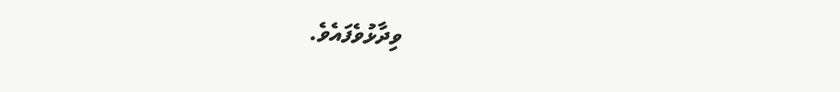ވިދާޅުވެފައެވެ.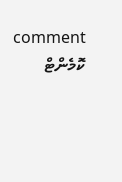comment ކޮމެންޓް